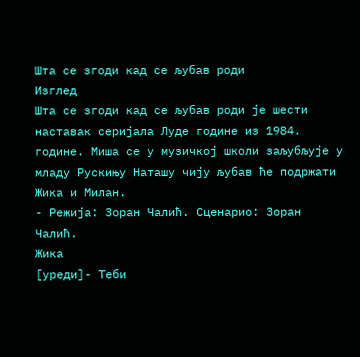Шта се згоди кад се љубав роди
Изглед
Шта се згоди кад се љубав роди је шести наставак серијала Луде године из 1984. године. Миша се у музичкој школи заљубљује у младу Рускињу Наташу чију љубав ће подржати Жика и Милан.
- Режија: Зоран Чалић. Сценарио: Зоран Чалић.
Жика
[уреди]- Теби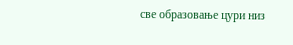све образовање цури низ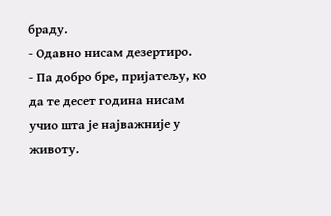браду.
- Одавно нисам дезертиро.
- Па добро бре, пријатељу, ко да те десет година нисам учио шта је најважније у животу.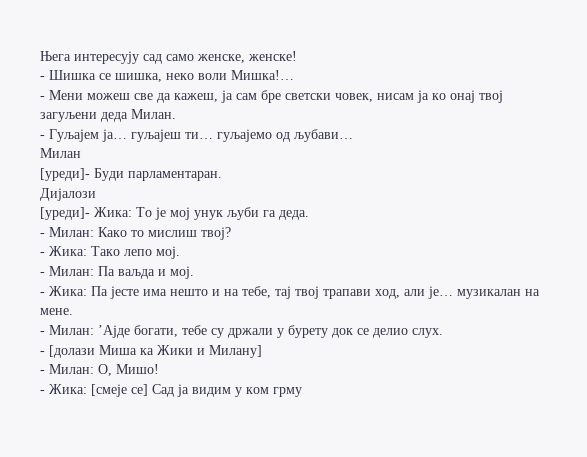Њега интересују сад само женске, женске!
- Шишка се шишка, неко воли Мишка!…
- Мени можеш све да кажеш, ја сам бре светски човек, нисам ја ко онај твој загуљени деда Милан.
- Гуљајем ја… гуљајеш ти… гуљајемо од љубави…
Милан
[уреди]- Буди парламентаран.
Дијалози
[уреди]- Жика: То је мој унук љуби га деда.
- Милан: Како то мислиш твој?
- Жика: Тако лепо мој.
- Милан: Па ваљда и мој.
- Жика: Па јесте има нешто и на тебе, тај твој трапави ход, али је… музикалан на мене.
- Милан: ʼАјде богати, тебе су држали у бурету док се делио слух.
- [долази Миша ка Жики и Милану]
- Милан: О, Мишо!
- Жика: [смеје се] Сад ја видим у ком грму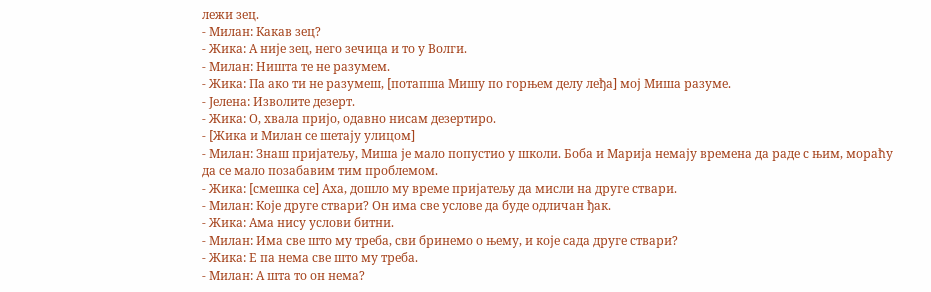лежи зец.
- Милан: Какав зец?
- Жика: А није зец, него зечица и то у Волги.
- Милан: Ништа те не разумем.
- Жика: Па ако ти не разумеш, [потапша Мишу по горњем делу леђа] мој Миша разуме.
- Јелена: Изволите дезерт.
- Жика: О, хвала пријо, одавно нисам дезертиро.
- [Жика и Милан се шетају улицом]
- Милан: Знаш пријатељу, Миша је мало попустио у школи. Боба и Марија немају времена да раде с њим, мораћу да се мало позабавим тим проблемом.
- Жика: [смешка се] Аха, дошло му време пријатељу да мисли на друге ствари.
- Милан: Које друге ствари? Он има све услове да буде одличан ђак.
- Жика: Ама нису услови битни.
- Милан: Има све што му треба, сви бринемо о њему, и које сада друге ствари?
- Жика: Е па нема све што му треба.
- Милан: А шта то он нема?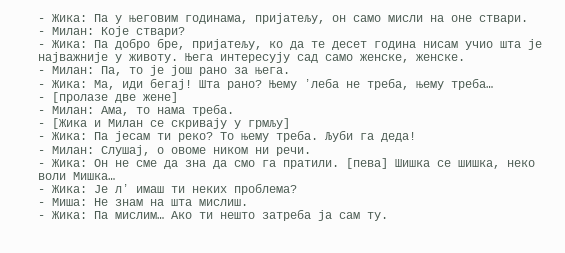- Жика: Па у његовим годинама, пријатељу, он само мисли на оне ствари.
- Милан: Које ствари?
- Жика: Па добро бре, пријатељу, ко да те десет година нисам учио шта је најважније у животу. Њега интересују сад само женске, женске.
- Милан: Па, то је још рано за њега.
- Жика: Ма, иди бегај! Шта рано? Њему ʼлеба не треба, њему треба…
- [пролазе две жене]
- Милан: Ама, то нама треба.
- [Жика и Милан се скривају у грмљу]
- Жика: Па јесам ти реко? То њему треба. Љуби га деда!
- Милан: Слушај, о овоме ником ни речи.
- Жика: Он не сме да зна да смо га пратили. [пева] Шишка се шишка, неко воли Мишка…
- Жика: Је лʼ имаш ти неких проблема?
- Миша: Не знам на шта мислиш.
- Жика: Па мислим… Ако ти нешто затреба ја сам ту.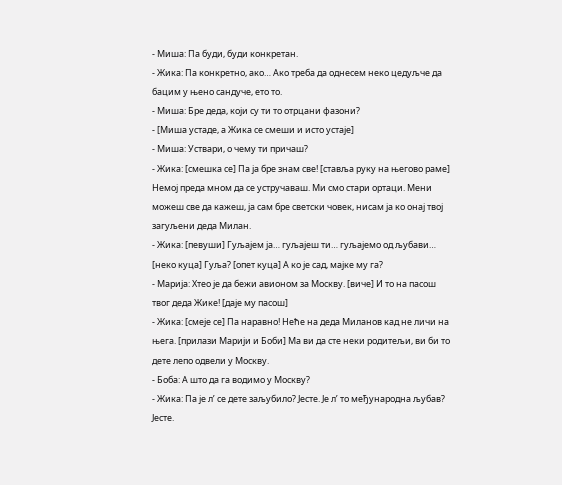- Миша: Па буди, буди конкретан.
- Жика: Па конкретно, ако… Ако треба да однесем неко цедуљче да бацим у њено сандуче, ето то.
- Миша: Бре деда, који су ти то отрцани фазони?
- [Миша устаде, а Жика се смеши и исто устаје]
- Миша: Уствари, о чему ти причаш?
- Жика: [смешка се] Па ја бре знам све! [ставља руку на његово раме] Немој преда мном да се устручаваш. Ми смо стари ортаци. Мени можеш све да кажеш, ја сам бре светски човек, нисам ја ко онај твој загуљени деда Милан.
- Жика: [певуши] Гуљајем ја… гуљајеш ти… гуљајемо од љубави… [неко куца] Гуља? [опет куца] А ко је сад, мајке му га?
- Марија: Хтео је да бежи авионом за Москву. [виче] И то на пасош твог деда Жике! [даје му пасош]
- Жика: [смеје се] Па наравно! Неће на деда Миланов кад не личи на њега. [прилази Марији и Боби] Ма ви да сте неки родитељи, ви би то дете лепо одвели у Москву.
- Боба: А што да га водимо у Москву?
- Жика: Па је лʼ се дете заљубило? Јесте. Је лʼ то међународна љубав? Јесте.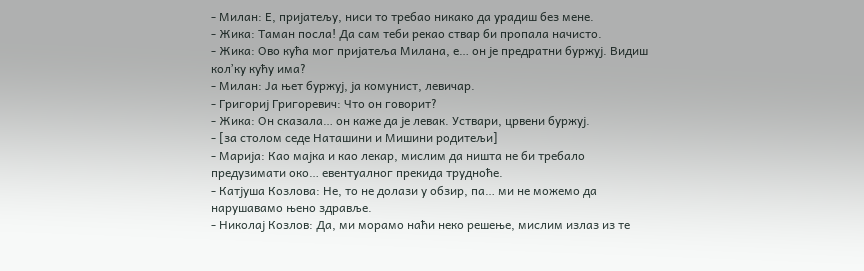- Милан: Е, пријатељу, ниси то требао никако да урадиш без мене.
- Жика: Таман посла! Да сам теби рекао ствар би пропала начисто.
- Жика: Ово кућа мог пријатеља Милана, е… он је предратни буржуј. Видиш колʼку кућу има?
- Милан: Ја њет буржуј, ја комунист, левичар.
- Григориј Григоревич: Что он говорит?
- Жика: Он сказала… он каже да је левак. Уствари, црвени буржуј.
- [за столом седе Наташини и Мишини родитељи]
- Марија: Као мајка и као лекар, мислим да ништа не би требало предузимати око… евентуалног прекида трудноће.
- Катјуша Козлова: Не, то не долази у обзир, па… ми не можемо да нарушавамо њено здравље.
- Николај Козлов: Да, ми морамо наћи неко решење, мислим излаз из те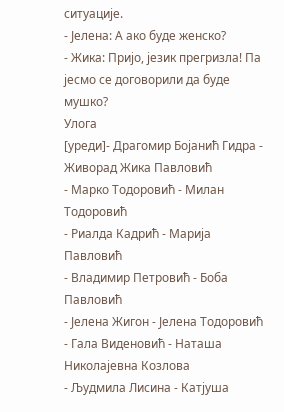ситуације.
- Јелена: А ако буде женско?
- Жика: Пријо, језик прегризла! Па јесмо се договорили да буде мушко?
Улога
[уреди]- Драгомир Бојанић Гидра - Живорад Жика Павловић
- Марко Тодоровић - Милан Тодоровић
- Риалда Кадрић - Марија Павловић
- Владимир Петровић - Боба Павловић
- Јелена Жигон - Јелена Тодоровић
- Гала Виденовић - Наташа Николајевна Козлова
- Људмила Лисина - Катјуша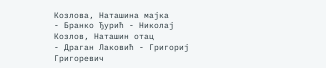Козлова, Наташина мајка
- Бранко Ђурић - Николај Козлов, Наташин отац
- Драган Лаковић - Григориј Григоревич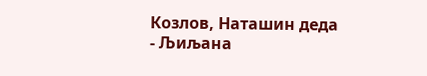Козлов, Наташин деда
- Љиљана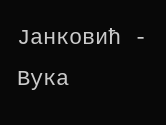Јанковић - Вука